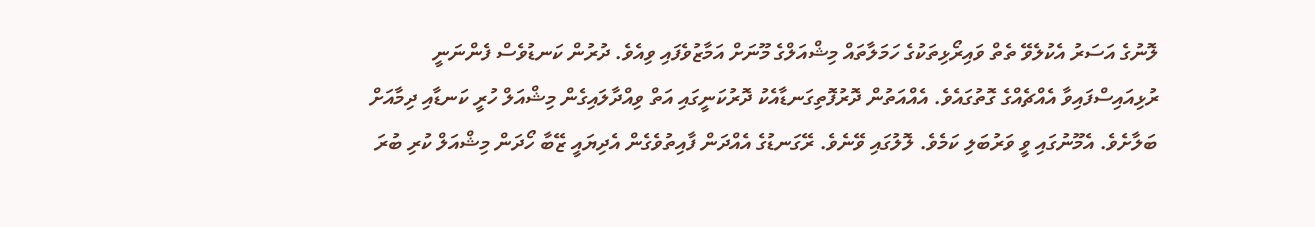ލޮނުގެ އަސަރު އެކުލެވޭ ތެތް ވައިރޯޅިތަކުގެ ހަމަލާތައް މިޝްއަލްގެ މޫނަށް އަމާޒުވެފައި ވިއެވެ. ދުރުން ކަނޑުވެސް ފެންނަނީ ރުޅިއައިސްފައިވާ އެއްޗެއްގެ ގޮތުގައެވެ. އެއްއަތުން ދޮރުފޮތިގަނޑާއެކު ދޮރުކަނީގައި އަތް ވިއްދާލައިގެން މިޝްއަލް ހުރީ ކަނޑާއި ދިމާއަށް ބަލާށެވެ. އެމޫނުގައި ވީ ވަރުބަލި ކަމެވެ. ލޮލުގައި ވޭނެވެ. ރޭގަނޑުގެ އެއްދަން ފާއިތުވެގެން އެދިޔައީ ޒޭބާ ހޯދަން މިޝްއަލް ކުރި ބުރަ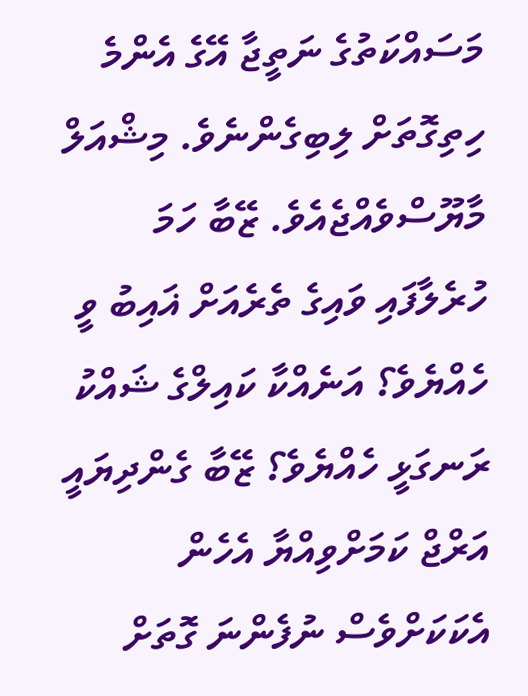މަސައްކަތުގެ ނަތީޖާ އޭގެ އެންމެ ހިތިގޮތަށް ލިބިގެންނެވެ. މިޝްއަލް މާޔޫސްވެއްޖެއެވެ. ޒޭބާ ހަމަ ހުރެލާފައި ވައިގެ ތެރެއަށް ޣައިބު ވީ ހެއްޔެވެ؟ އަނެއްކާ ކައިލްގެ ޝައްކު ރަނގަޅީ ހެއްޔެވެ؟ ޒޭބާ ގެންދިޔައީ އަރްޖް ކަމަށްވިއްޔާ އެހެން އެކަކަށްވެސް ނުފެންނަ ގޮތަށް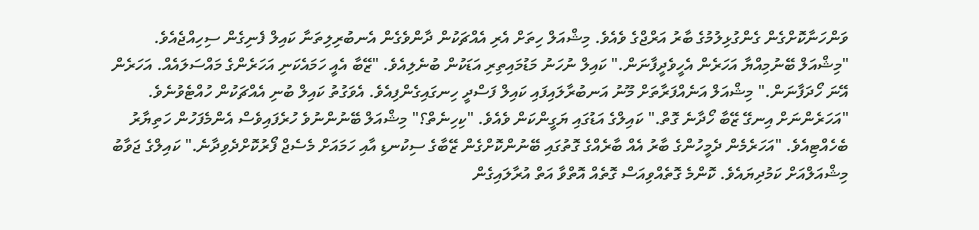ވަންހަނާކޮށްގެން ގެންގުޅިލުމުގެ ބާރު އަރްޖްގެ ވެއެވެ. މިޝްއަލް ހިތަށް އެރި އެއްޗަކުން ދާންވެގެން އެނބުރިލިތަނާ ކައިލް ފެނިގެން ސިހިއްޖެއެވެ.
"މިޝްއަލް ބޭނުމިއްޔާ އަހަރެން އެހީވެދީފާނަން." ކައިލް ނުހަނު މަޑުމައިތިރި އަޑަކުން ބުނެލިއެވެ. "ޒޭބާ އެއީ ހަމައެކަނި އަހަރެންގެ މައްސަލައެއް. އަހަރެން އޭނަ ހޯދަފާނަން." މިޝްއަލް އަނެއްފަރާތަށް މޫނު އަނބުރާލައިފައި ކައިލް ފަސްދީ ހިނގައިގެންފިއެވެ. އެވަގުތު ކައިލް ބުނި އެއްޗަކުން ހުއްޓެވުނެވެ. "އަހަރެންނަށް އިނގޭ ޒޭބާ ހޯދާނެ ގޮތް." ކައިލްގެ އަޑުގައި ޔަގީންކަން ވެއެވެ. "ކިހިނެތް؟" މިޝްއަލް ބޭނުންނުވެ ހުރެފައިވެސް އެންމެފަހުން ހަތިޔާރު ބެހެއްޓިއެވެ. "އަހަރެމެން ދެމީހުންގެ ބާރު އެއް ބާރެއްގެ ގޮތުގައި ބޭނުންކޮށްގެން ޒޭބާގެ ސިކުނޑި އާއި ހަމައަށް މެސެޖް ފޯރުކޮށްދެވިދާނެ." ކައިލްގެ ޖަވާބު މިޝްއަލްއަށް ކަމުދިޔައެވެ. ކޮންމެ ގޮތެއްވިއަސް ގޮތެއް އޮތްވާ އަތް އުރާލައިގެން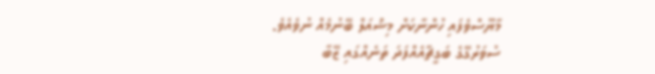މާޔޫސްވެފައި ހުންނާކަށް މިޝްއަލް ބޭނުމެއް ނުވެއެވެ.
ސުވަރުގޭގެ ބަގީޗާއެއްފަދަ ތަނެއްގައި ޒޭބާ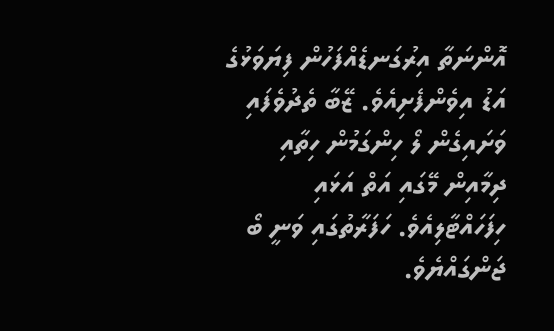އޮންނަތާ އިރުގަނޑެއްފަހުން ފިޔަވަޅުގެ އަޑު އިވެންފެށިއެވެ. ޒޭބާ ތެދުވެފައި ވަށައިގެން ލޯ ހިންގަމުން ހިތާއި ދިމާއިން މޭގައި އަތް އަޅައި ހިފަހައްޓާލިއެވެ. ހަފަރާތުގައި ވަނީ ބޯ ޖަންގައްޔެވެ.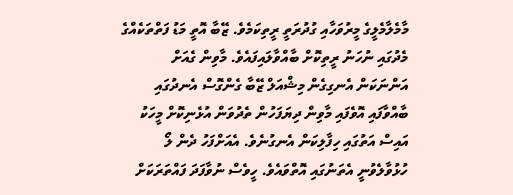މާމެލާމެލީގެ މީރުވަހާއި ގުދުރަތީ ރީތިކަމެވެ. ޒޭބާ އޮތީ މަޑު ފަތްތަކެއްގެ މެދުގައި ނުހަނު ރީތިކޮށް ބާއްވާލައިފައެވެ. މާވިން ގެއަށް އަންނަކަން އެނގިގެން މިޝްއަލް ޒޭބާ ގެންގޮސް އެނދުގައި ބާއްވާފައި އޮވެފައި މާވިން ދިޔަފަހުން ތެދުވަން އުޅެނިކޮށް މީހަކު އައިސް އަތުގައި ހިފާލިކަން އެނގުނެވެ. އެއަށްފަހު ދެން ލޯ ހުޅުވާލެވުނީ އެތަނުގައި އޮތްވައެވެ. ހީވެސް ނުވާފަދަ ފައްތަރަކަށް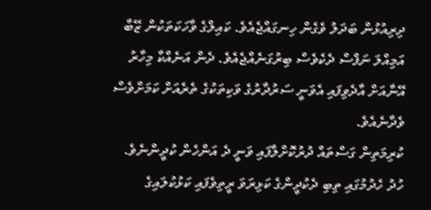ދިރިއުޅުން ބަދަލު ވެގެން ހިނގައްޖެއެވެ. ކައިލްގެ ވާހަކަތަކުން ޒޭބާ އަމިއްލަ ނަފްސް ދެކެވެސް ބިރުގަނެއްޖެއެވެ. ދެން އަނެއްކާ މިހާރު އޭނާއަށް އާދެވިފައި އެވަނީ ސަރުދާރުގެ ވަކިތަކުގެ ތެރެއަށް ކަމަށްވެސް ވެދާނެއެވެ.
ކުރިމަތިން ގަސްތައް ދުރުކޮށްލާފައި ވަނީ ދެ އަންހެން ކުދީންނެވެ. ހުދު ހެދުމުގައި ތިބި ދެކުދީންގެ ކަޅިރަވަ ރީތިވެފައި ކަޅުކުލައިގެ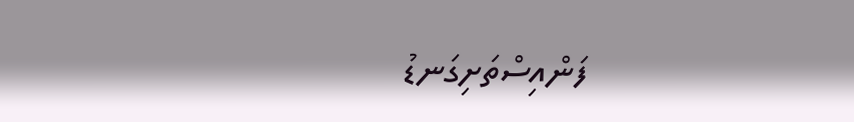ފަންއިސްތަށިގަނޑު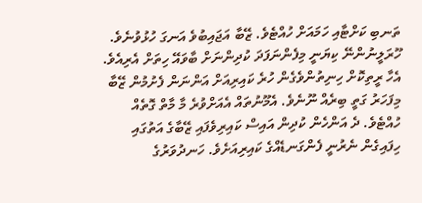ތަނބި ކަށްޓާއި ހަމައަށް ހުއްޓެވެ. ޒޭބާ އަޖައިބުވެ އަނގަ ހުޅުވުނެވެ. ހޫރަލީނުންނޭ ކިޔަނީ މިފެންނަފަދަ ކުދިންނަށް ބާވައޭ ހިތަށް އެރިއެވެ. އެހާ ރީތިކޮށް ހިނިތުންވެގެން ހުރެ ކައިރިއަށް އަންނަން ފެށުމުން ޒޭބާ މިފަހަރު ގަތީ ބިރެއް ނޫނެވެ. އެމޫނުތައް އެއަށްވުރެ މާ މާތް ގޮތެއް ހުއްޓެވެ. ދެ އަންހެން ކުދިން އައިސް ކައިރިވެފައި ޒޭބާގެ އަތުގައި ހިފައިގެން ނެރުނީ ފެންގަނޑެއްގެ ކައިރިއަށެވެ. ހަނދުވަރުގެ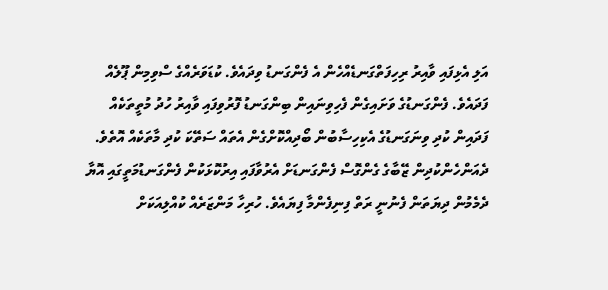އަލި އެޅިފައި ވާއިރު ރިހިފަތްގަނޑެއްހެން އެ ފެންގަނޑު ވިދައެވެ. ކުޑަވަރެއްގެ ސްވިމިން ޕޫލެއް ފަދައެވެ. ފެންގަނޑުގެ ވަށައިގެން ފެހިވިނައިން ބިންގަނޑު ފޮރުވިފައި ވާއިރު ހުދު މުތީތަކެއް ފަދައިން ކުދި ވިނަގަނޑުގެ އެކިހިސާބުން ބޯދިއްކޮށްގެން އެތައް ސަތޭކަ ކުދި މާތަކެއް އޮތެވެ.
ދެއަންހެންކުދިން ޒޭބާގެ ގެންގޮސް ފެންގަނޑަށް އެރުވާފައި އިރުކޮޅަކުން ފެންގަނޑުމަތީގައި އޮޔާ ދެމެމުން ދިޔަތަން ފެނުނީ ރަތް ފިނިފެންމާ ފިޔައެވެ. ހުރިހާ މަންޒަރެއް ކުއްލިއަކަށް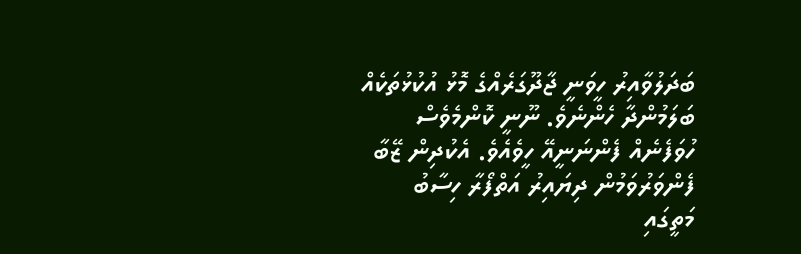ބަދަލުވާއިރު ހީވަނީ ޖާދޫގަރެއްގެ މޮޅު އުކުޅުތަކެއް ބަލަމުންދާ ހެންނެވެ. ނޫނީ ކޮންމެވެސް ހުވަފެނެއް ފެންނަނީއޭ ހީވެއެވެ. އެކުދިން ޒޭބާ ފެންވަރުވަމުން ދިޔައިރު އަތްފޯރާ ހިސާބު މަތީގައި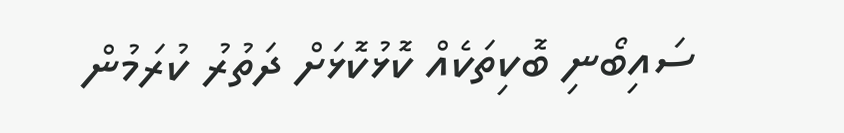ސައިބޯނި ބޮކިތަކެއް ކޮޅުކޮޅަށް ދަތުރު ކުރަމުން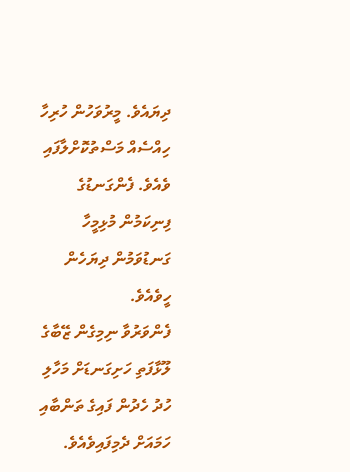ދިޔައެވެ. މީރުވަހުން ހުރިހާ ހިއްސެއް މަސްތުކޮށްލާފައި ވެއެވެ. ފެންގަނޑުގެ ފިނިކަމުން މުޅިމީހާ ގަނޑުވަމުން ދިޔަހެން ހީވެއެވެ.
ފެންވަރުވާ ނިމިގެން ޒޭބާގެ ލޫޅާފަތި ހަށިގަނޑަށް މަހާލި ހުދު ހެދުން ފައިގެ ތަންބާއި ހަމައަށް ދެމިފައިވެއެވެ.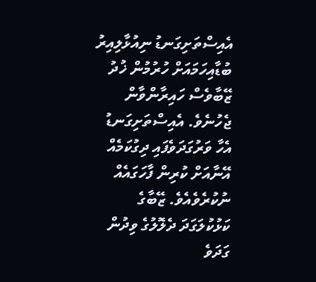އެއިސްތަށިގަނޑު ނިއުޅާލިއިރު ބުޑާއިހަމައަށް ހުރުމުން ޚުދު ޒޭބާވެސް ހައިރާންވާން ޖެހުނެވެ. އެއިސްތަށިގަނޑު އެހާ ވަރުގަދަވެފައި ދިގުކަމެއް އޭނާއަށް ކުރިން ފާހަގައެއް ނުކުރެވެއެވެ. ޒޭބާގެ ކަޅުކުލަގަދަ ދެލޮލުގެ ވިދުން ގަދަވެ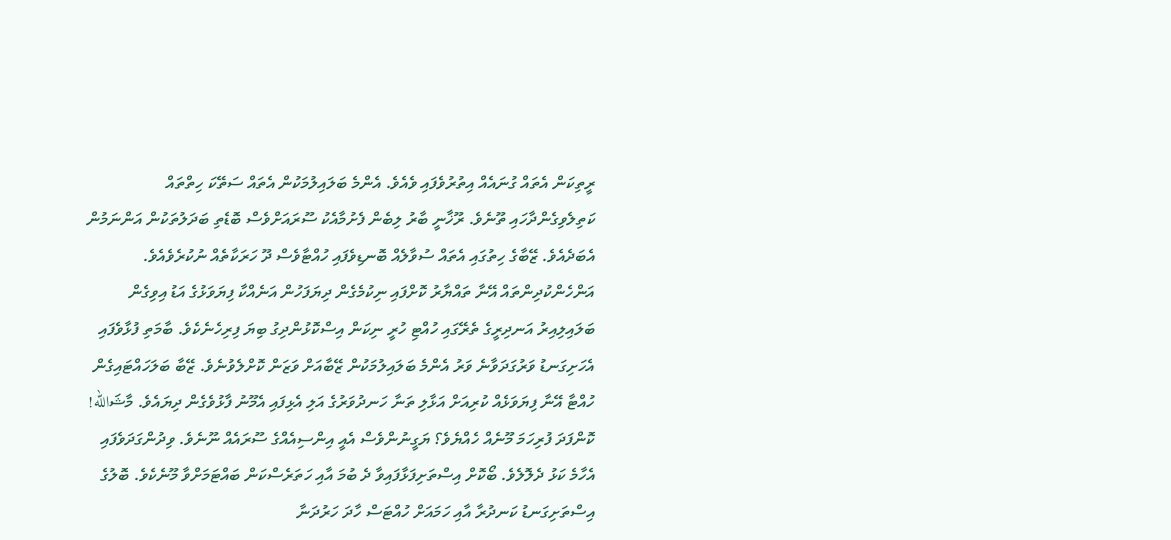ރީތިކަން އެތައް ގުނައެއް އިތުރުވެފައި ވެއެވެ. އެންމެ ބަލައިލުމަކުން އެތައް ސަތޭކަ ހިތްތައް ކަތިލެވިގެންދާހައި ތޫނެވެ. ރޫޚާނީ ބާރު ލިބެން ފެށުމާއެކު ސޫރައަށްވެސް ބޮޑެތި ބަދަލުތަކުން އަންނަމުން އެބަދެއެވެ. ޒޭބާގެ ހިތުގައި އެތައް ސުވާލެއް ބޮނޑިވެފައި ހުއްޓާވެސް ދޫ ހަރަކާތެއް ނުކުރެވެއެވެ.
އަންހެންކުދިންތައް އޭނާ ތައްޔާރު ކޮށްފައި ނިކުމެގެން ދިޔަފަހުން އަނެއްކާ ފިޔަވަޅުގެ އަޑު އިވިގެން ބަލައިލިއިރު އަނދިރީގެ ތެރޭގައި ހުއްޓި ހުރީ ނިކަން އިސްކޮޅުންދިގު ބިޔަ ފިރިހެނެކެވެ. ބާމަތި ފުޅާވެފައި އެހަށިގަނޑު ވަރުގަދަވާނެ ވަރު އެންމެ ބަލައިލުމަކުން ޒޭބާއަށް ވަޒަން ކޮށްލެވުނެވެ. ޒޭބާ ބަލަހައްޓައިގެން ހުއްޓާ އޭނާ ފިޔަވަޅެއް ކުރިއަށް އަޅާލި ތަނާ ހަނދުވަރުގެ އަލި އެޅިފައި އެމޫނު ފާޅުވެގެން ދިޔައެވެ. މާޝަالله! ކޮންފަދަ ފުރިހަމަ މޫނެއް ހެއްޔެވެ؟ ޔަގީނުންވެސް އެއީ އިންސިއެއްގެ ސޫރައެއް ނޫނެވެ. ވިދުންގަދަވެފައި އެހާމެ ކަޅު ދެލޮލެވެ. ބޯކޮށް އިސްތަށިފަޅާފައިވާ ދެ ބުމަ އާއި ހަތަރެސްކަން ބައްޓަމަށްވާ މޫނެކެވެ. ބޮލުގެ އިސްތަށިގަނޑު ކަނދުރާ އާއި ހަމައަށް ހުއްޓަސް ހާދަ ހަރުދަނާ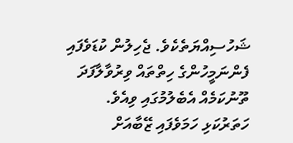ޝަހުސިއްޔަތެކެވެ. ޖެހިލުން ކުޑަވެފައި ފެންނަމީހުންގެ ހިތްތައް ވިރުވާލާފަދަ ތޫނުކަމެއް އެބެލުމުގައި ވިއެވެ.
ހަތަރުކަޅި ހަމަވެފައި ޒޭބާއަށް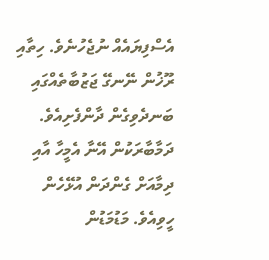އެސްފިޔައެއް ނުޖެހުނެވެ. ހިތާއި ރޫޚުން ނޭނގޭ ޖަޒުބާތެއްގައި ބަނދެވިގެން ދާންފެށިއެވެ. ދަމާބާރަކުން އޭނާ އެމީހާ އާއި ދިމާއަށް ގެންދަން އުޅޭހެން ހީވިއެވެ. މަޑުމަޑުން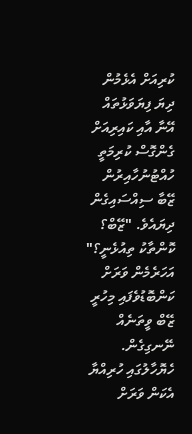ކުރިއަށް އެޅެމުން ދިޔަ ފިޔަވަޅުތައް އޭނާ އާއި ކައިރިއަށް ގެންގޮސް ކުރިމަތީ ހުއްޓުނުހާއިރުން ޒޭބާ ސިއްސައިގެން ދިޔައެވެ. "ޒޭބް؟ ކޮންތާކު ތިއުޅެނީ؟" އަހަރެމެން ވަރަށް ކަންބޮޑުވެފައި މިހުރީ ޒޭބް ވީތަނެއް ނޭނގިގެން. ހެޔޮހާލުގައި ހުރިއްޔާ އެކަން ވަރަށް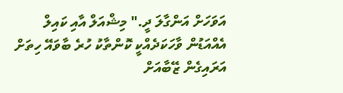އަވަހަށް އަންގާލަ ދީ." މިޝްއަލް އާއި ކައިލް އެއްއަޑުން ވާހަކަދެއްކީ ކޮންތާކު ހުރެ ބާވައޭ ހިތަށް އަރައިގެން ޒޭބާއަށް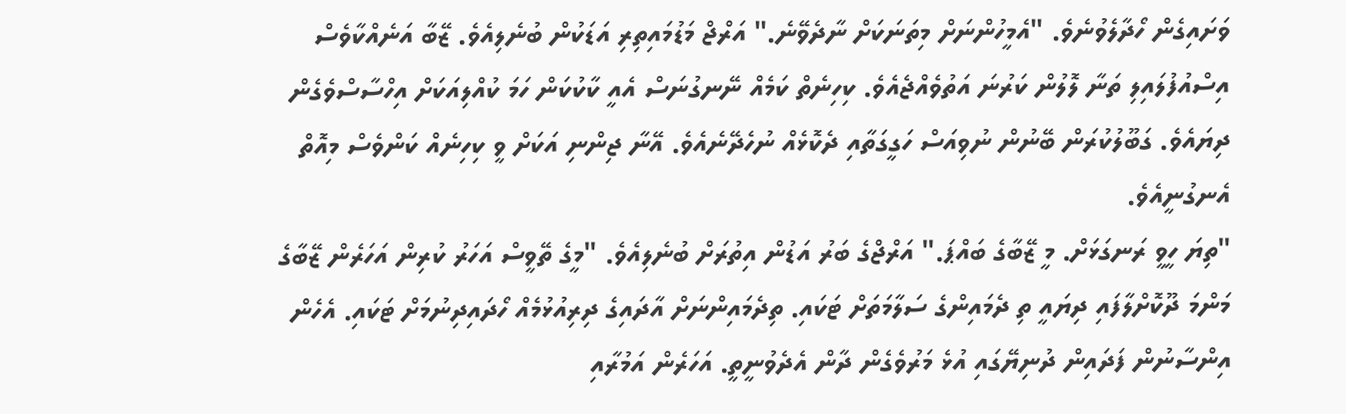ވަށައިގެން ހޯދާލެވުނެވެ. "އެމީހުންނަށް މިތަނަކަށް ނާދެވޭނެ." އަރްޖް މަޑުމައިތިރި އަޑަކުން ބުނެލިއެވެ. ޒޭބާ އަނެއްކާވެސް އިސްއުފުލައިލި ތަނާ ލޮލުން ކަރުނަ އަތުވެއްޖެއެވެ. ކިހިނެތް ކަމެއް ނޭނގުނަސް އެއީ ކާކުކަން ހަމަ ކުއްލިއަކަށް އިހްސާސްވެގެން ދިޔައެވެ. ގަބޫލުކުރަން ބޭނުން ނުވިއަސް ހަގީގަތާއި ދެކޮޅެއް ނުހެދޭނެއެވެ. އޭނާ ޖިންނި އަކަށް ވީ ކިހިނެއް ކަންވެސް މިއޮތް އެނގުނީއެވެ.
"ތިޔަ ހީވީ ރަނގަޅަށް. މީ ޒޭބާގެ ބައްޕަ." އަރްޖްގެ ބަރު އަޑުން އިތުރަށް ބުނެލިއެވެ. "މީގެ ތޭވީސް އަހަރު ކުރިން އަހަރެން ޒޭބާގެ މަންމަ ދޫކޮށްލާފައި ދިޔައީ ތި ދެމައިންގެ ސަލާމަތަށް ޓަކައި. ތިދެމައިންނަށް އާދައިގެ ދިރިއުޅުމެއް ހޯދައިދިނުމަށް ޓަކައި. އެހެން އިންސާނުން ފަދައިން ދުނިޔޭގައި އުޅެ މަރުވެގެން ދާން އެދެވުނީތީ. އަހަރެން އަމުރާއި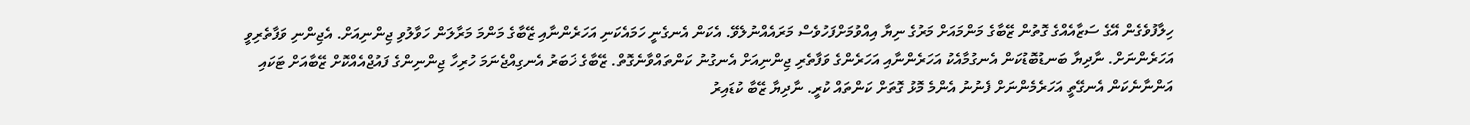ހިލާފުވެގެން އޭގެ ސަޒާއެއްގެ ގޮތުން ޒޭބާގެ މަންމައަށް މަރުގެ ނިޔާ އިއްވުމަށްފަހުވެސް މަރައެއްނުލެވޭ. އެކަން އެނގެނީ ހަމައެކަނި އަހަރެންނާއި ޒޭބާގެ މަންމަ މަރާލަން ހަވާލުވި ޖިންނިއަށް. އެޖިންނި ވަފާތެރިވީ އަހަރެންނަށް. ނާދިޔާ ބަނޑުބޮޑުކަން އެނގުމާއެކު އަހަރެންނާއި އަހަރެންގެ ވަފާތެރި ޖިންނިއަށް އެނގުނު ކަންތައްވާނެގޮތް. ޒޭބާގެ ޚަބަރު އެނގިއްޖެނަމަ ހުރިހާ ޖިންނިންގެ ފައުޖްއެއްކޮށް ޒޭބާއަށް ޓަކައި އަންނާނެކަން އެނގޭތީ އަހަރެމެންނަށް ފެނުނު އެންމެ މޮޅު ގޮތަށް ކަންތައް ކުރީ. ނާދިޔާ ޒޭބާ ކުޑައިރު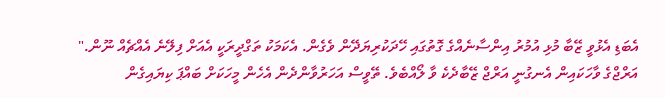އެބަޑި އެޅުވީ ޒޭބާ މުޅި އުމުރު އިންސާނެއްގެ ގޮތުގައި ހޭދަކުރިޔަދޭން ވެގެން. އެކަމަކު ތަގްދީރަކީ އެއަށް ފިލޭނެ އެއްޗެއް ނޫން."
އަރްޖްގެ ވާހަކައިން އެނގުނީ އަރްޖް ޒޭބާދެކެ ވާ ލޯއްބެވެ. ތޭވީސް އަހަރުވާންދެން އެހެން މީހަކަށް ބައްޕަ ކިޔައިގެން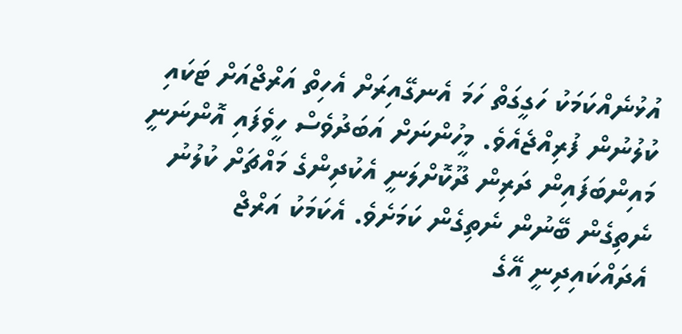އުޅުނެއްކަމަކު ހަގީގަތް ހަމަ އެނގޭއިރަށް އެހިތް އަރްޖްއަށް ޓަކައި ކުލުނުން ފުރިއްޖެއެވެ. މީހުންނަށް އަބަދުވެސް ހީވެފައި އޮންނަނީ މައިންބަފައިން ދަރިން ދޫކޮށްލަނީ އެކުދިންގެ މައްޗަށް ކުލުނު ނެތިގެން ބޭނުން ނެތިގެން ކަމަށެވެ. އެކަމަކު އަރްޖް އެދައްކައިދިނީ އޭގެ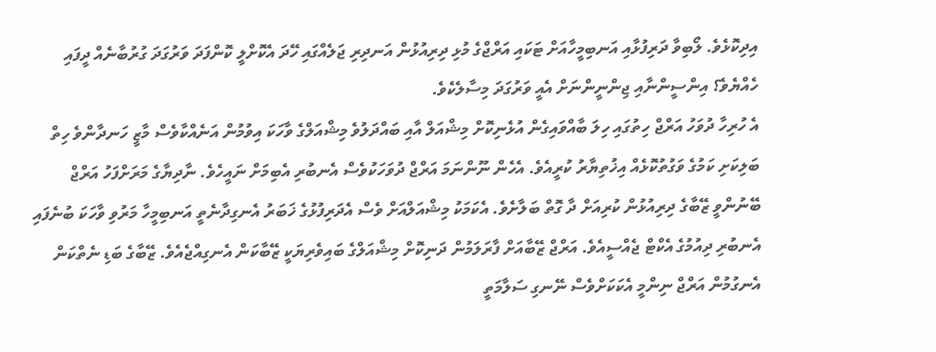އިދިކޮޅެވެ. ލޯބިވާ ދަރިފުޅާއި އަނބިމީހާއަށް ޓަކައި އަރްޖްގެ މުޅި ދިރިއުޅުން އަނދިރި ޖަލެއްގައި ހޭދަ އެކޮށްލީ ކޮންފަދަ ވަރުގަދަ ގުރުބާނެއް ދީފައި ހެއްޔެވެ؟ އިންސީންނާއި ޖިންނީންނަށް އެއީ ވަރުގަދަ މިސާލެކެވެ.
އެ ހުރިހާ ދުވަހު އަރްޖް ހިތުގައި ހިލަ ބާއްވައިގެން އުޅެނިކޮށް މިޝްއަލް އާއި ބައްދަލުވެ މިޝްއަލްގެ ވާހަކަ އިވުމުން އަނެއްކާވެސް މާޒީ ހަނދާންވެ ހިތް ބަލިކަށި ކަމުގެ ވަގުތުކޮޅެއް އިޚުތިޔާރު ކުރީއެވެ. އެހެން ނޫންނަމަ އަރްޖް ދުވަހަކުވެސް އެނބުރި އެބިމަށް ނައީހެވެ. ނާދިޔާގެ މަރަށްފަހު އަރްޖް ބޭނުންވީ ޒޭބާގެ ދިރިއުޅުން ކުރިއަށް ދާ ގޮތް ބަލާށެވެ. އެކަމަކު މިޝްއަލްއަށް ވެސް އެދަރިފުޅުގެ ޚަބަރު އެނގިދާނެތީ އަނބިމީހާ މަރުވި ވާހަކަ ބުނެފައި އެނބުރި ދިއުމުގެ އެކްޓް ޖެއްސީއެވެ. އަރްޖް ޒޭބާއަށް ފާރަލަމުން ދަނިކޮށް މިޝްއަލްގެ ބައިވެރިޔަކީ ޒޭބާކަން އެނގިއްޖެއެވެ. ޒޭބާގެ ބަޑި ނެތްކަން އެނގުމުން އަރްޖް ނިންމީ އެކަކަށްވެސް ނޭނގި ސަލާމަތީ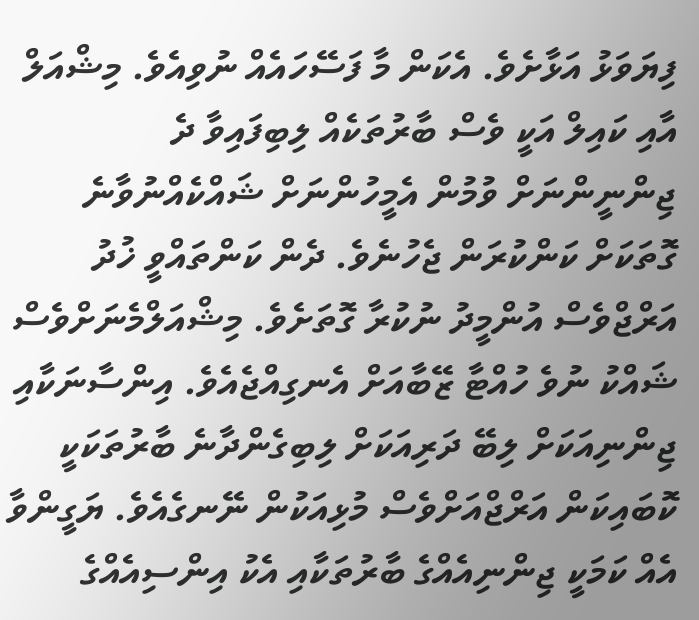ފިޔަވަޅު އަޅާށެވެ. އެކަން މާ ފަސޭހައެއް ނުވިއެވެ. މިޝްއަލް އާއި ކައިލް އަކީ ވެސް ބާރުތަކެއް ލިބިފައިވާ ދެ ޖިންނީންނަށް ވުމުން އެމީހުންނަށް ޝައްކެއްނުވާނެ ގޮތަކަށް ކަންކުރަން ޖެހުނެވެ. ދެން ކަންތައްވީ ޚުދު އަރްޖްވެސް އުންމީދު ނުކުރާ ގޮތަށެވެ. މިޝްއަލްމެނަށްވެސް ޝައްކު ނުވެ ހުއްޓާ ޒޭބާއަށް އެނގިއްޖެއެވެ. އިންސާނަކާއި ޖިންނިއަކަށް ލިބޭ ދަރިއަކަށް ލިބިގެންދާނެ ބާރުތަކަކީ ކޮބައިކަން އަރްޖްއަށްވެސް މުޅިއަކުން ނޭނގެއެވެ. ޔަގީންވާ އެއް ކަމަކީ ޖިންނިއެއްގެ ބާރުތަކާއި އެކު އިންސިއެއްގެ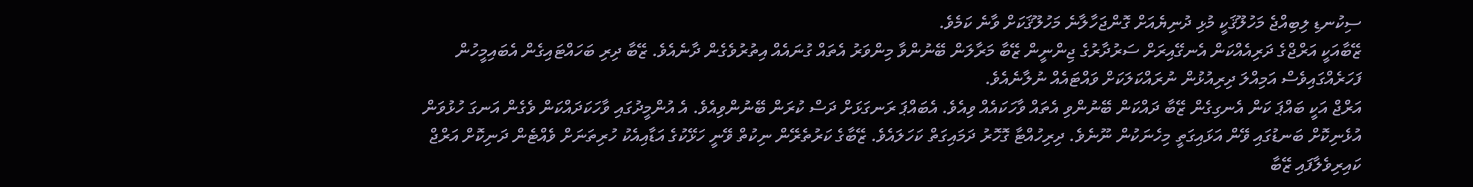ސިކުނޑި ލިބިއްޖެ މަހުލޫޤަކީ މުޅި ދުނިޔެއަށް ގޮންޖަހާލާނެ މަހުލޫޤަކަށް ވާނެ ކަމެވެ.
ޒޭބާއަކީ އަރްޖްގެ ދަރިއެއްކަން އެނގޭއިރަށް ސަރުދާރުގެ ޖިންނީން ޒޭބާ މަރާލަން ބޭނުންވާ މިންވަރު އެތައް ގުނައެއް އިތުރުވެގެން ދާނެއެވެ. ޒޭބާ ދިރި ބަހައްޓައިގެން އެބައިމީހުން ފަހަރެއްގައިވެސް އަމިއްލަ ދިރިއުޅުން ނުރައްކަލަކަށް ވައްޓައެއް ނުލާނެއެވެ.
އަރްޖް އަކީ ބައްޕަ ކަން އެނގިގެން ޒޭބާ ދައްކަން ބޭނުންވި އެތައް ވާހަކައެއް ވިއެވެ. އެބައްޕަ ރަނގަޅަށް ދަސް ކުރަން ބޭނުންވިއެވެ. އެ އުންމީދުގައި ވާހަކަދައްކަން ވެގެން އަނގަ ހުޅުވަން އުޅެނިކޮށް ބަނޑުގައި ވޭން އަޅައިގަތީ މިހެނަކުން ނޫނެވެ. ދިރިހުއްޓާ ގޮހޮރު ދަމައިގަތް ކަހަލައެވެ. ޒޭބާގެ ކަރުތެރޭން ނިކުތް ވޭނީ ހަޅޭކުގެ އަޑާއިއެކު ހުރިތަނަށް ވެއްޓެން ދަނިކޮށް އަރްޖް ކައިރިވެލާފައި ޒޭބާ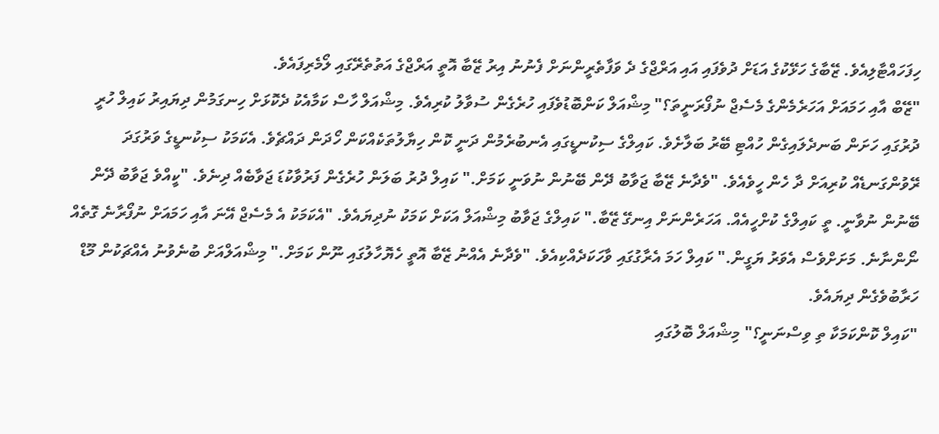ހިފަހައްޓާލިއެވެ. ޒޭބާގެ ހަޅޭކުގެ އަޑަށް ދުވެފައި އައި އަރްޖްގެ ދެ ވަފާތެރީންނަށް ފެނުނު އިރު ޒޭބާ އޮތީ އަރްޖްގެ އަތުތެރޭގައި ލޯމެރިފައެވެ.
"ޒޭބް އާއި ހަމައަށް އަހަރެމެންގެ މެސެޖް ނުފޯރަނީތަ؟" މިޝްއަލް ކަންބޮޑުވެފައި ހުރެގެން ސުވާލު ކުރިއެވެ. މިޝްއަލް ހާސް ކަމާއެކު ދެކޮޅަށް ހިނގަމުން ދިޔައިރު ކައިލް ހުރީ ދުރުގައި ހަށަން ބަނދެލައިގެން ހުއްޓި ބޭރު ބަލާށެވެ. ކައިލްގެ ސިކުނޑީގައި އެނބުރެމުން ދަނީ ކޮން ހިޔާލުތަކެއްކަން ހޯދަން ދައްޗެވެ. އެކަމަކު ސިކުނޑީގެ ވަރުގަދަ ރޭވުންގަނޑެއް ކުރިއަށް ދާ ހެން ހީވެއެވެ. "ވެދާނެ ޒޭބާ ޖަވާބު ދޭން ބޭނުން ނުވަނީ ކަމަށް." ކައިލް ދުރު ބަލަން ހުރެގެން ފަރުވާކުޑަ ޖަވާބެއް ދިނެވެ. "ކީއްވެ ޖަވާބު ދޭން ބޭނުން ނުވާނީ. ތީ ކައިލްގެ ކުށްހީއެއް. އަހަރެންނަށް އިނގޭ ޒޭބާ." ކައިލްގެ ޖަވާބު މިޝްއަލް އަކަށް ކަމަކު ނުދިޔައެވެ. "އެކަމަކު އެ މެސެޖް އޭނަ އާއި ހަމައަށް ނުފޯރާނެ ގޮތެއް ނޯންނާނެ. މަށަށްވެސް އެވަރު ޔަގީން." ކައިލް ހަމަ އެރާގުގައި ވާހަކަދެއްކިއެވެ. "ވެދާނެ އެއްނު ޒޭބާ އޮތީ ހެޔޮހާލުގައި ނޫން ކަމަށް." މިޝްއަލްއަށް ބުނެވުނު އެއްޗަކުން މޫޑް ހަރާބުވެގެން ދިޔައެވެ.
"ކައިލް ކޮންކަމަކާ ތި ވިސްނަނީ؟" މިޝްއަލް ބޮލުގައި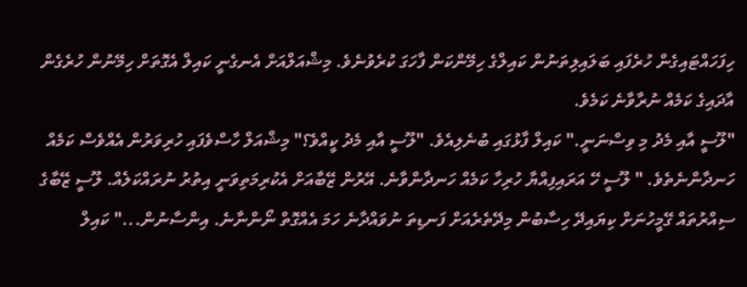ހިފަހައްޓައިގެން ހުރެފައި ބަލައިލިތަނުން ކައިލްގެ ހިމޭންކަން ފާހަގަ ކުރެވުނެވެ. މިޝްއަލްއަށް އެނގެނީ ކައިލް އެގޮތަށް ހިމޭނުން ހުރެގެން އާދައިގެ ކަމެއް ނުރާވާނެ ކަމެވެ.
"ލޫސީ އާއި މެދު މި ވިސްނަނީ." ކައިލް ފާޅުގައި ބުނެލިއެވެ. "ލޫސީ އާއި މެދު ކީއްވެ؟" މިޝްއަލް ހާސްވެފައި ހުރިވަރުން އެއްވެސް ކަމެއް ހަނދާންނެތެވެ. " ލޫސީ ހޭ އަރައިފިއްޔާ ހުރިހާ ކަމެއް ހަނދާންވާނެ. އޭރުން ޒޭބާއަށް އެކުރިމަތިވަނީ އިތުރު ނުރައްކަލެއް. ލޫސީ ޒޭބާގެ ސިއްރުތައް ގޭމީހުނަށް ކިޔައިދޭ ހިސާބުން މިދޭތެރެއަށް ފަނޑިތަ ނުވައްދާނެ ހަމަ އެއްގޮތް ނޯންނާނެ. އިންސާނުން..." ކައިލް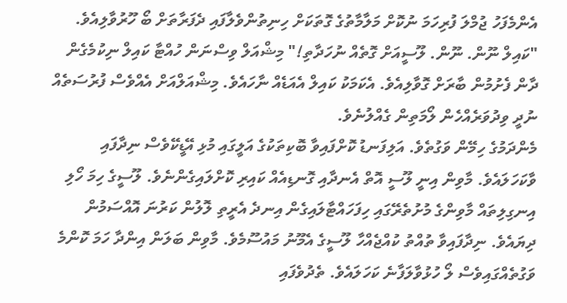އެންމެފަހު ޖުމްލަ ފުރިހަމަ ނުކޮށް މަލާމާތުގެ ގޮތަކަށް ހިނިތުންވެލާފައި ދެފަރާތަށް ބޯ ހޫރުވާލިއެވެ.
"ކައިލް ނޫން. ނޫން. ލޫސީއަށް ގޮތެއް ނުހަދާތި!" މިޝްއަލް ވިސްނަން ހުއްޓާ ކައިލް ނިކުމެގެން ދާން ފެށުމުން ބާރަށް ގޮވާލިއެވެ. އެކަމަކު ކައިލް އެއަޑެއް ނާހައެވެ. މިޝްއަލްއަށް އެއްވެސް ފުރުސަތެއް ނުދީ ވިދުވަރެއްހެން ލޯމަތިން ގެއްލުނެވެ.
މެންދަމުގެ ހިމޭން ވަގުތެވެ. އަލިފަނޑު ކޮށްފައިވާ ބޮކިތަކުގެ އަލީގައި މުޅި އޭޑީކޭވެސް ނިދާފައި ވާކަހަލައެވެ. މާވިން އިނީ ލޫސީ އޮތް އެނދާއި ގޮނޑިއެއް ކައިރި ކޮށްލައިގެންނެވެ. ލޫސީގެ ހިމަ ހޯލި އިނގިލިތައް މާވިންގެ މުށުތެރޭގައި ހިފަހައްޓާލައިގެން އިނދެ އެރީތި ލޮލުން ކަރުނަ އޮއްސަމުން ދިޔައެވެ. ނިދާފައިވާ ތުއްތު ކުއްޖެއްހާ ލޫސީގެ އެމޫނު މައުސޫމެވެ. މާވިން ބަލަން އިންދާ ހަމަ ކޮންމެ ވަގުތެއްގައިވެސް ލޯ ހުޅުވާލަފާނެ ކަހަލައެވެ. ތެދުވެފައި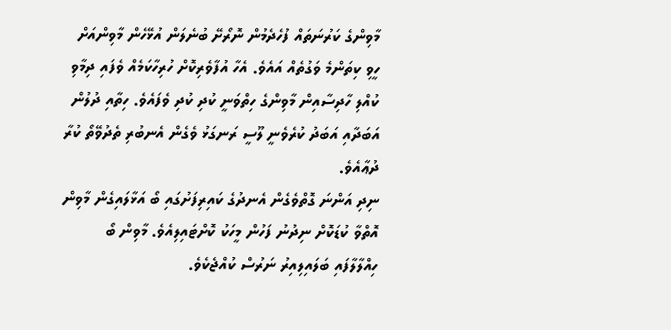މާވިންގެ ކަރުނަތައް ފުހެދެމުން ނޮރޯށޭ ބުނެލަން އުޅޭހެން މާވިންއަށް ހީވި ކިތަންމެ ވަގުތެއް އައެވެ. އެހާ އުފާވެރިކޮށް ހުރިހާކަމެއް ވެފައި ދިމާވި ކުއްލި ހާދިސާއިން މާވިންގެ ހިތްވަނީ ކުދި ކުދި ވެފައެވެ. ހިތާއި ދުލުން އަބަދާއި އަބަދު ކުރެވެނީ ލޫސީ ރަނގަޅު ވެގެން އެނބުރި ތެދުވޭތޯ ކުރާ ދުޢާއެވެ.
ނިދި އަންނަ ގޮތްވެގެން އެނދުގެ ކައިރިފަށުގައި ބޯ އަޅާލައިގެން މާވިން އޮތްވާ ކުޑަކޮށް ނިދުނު ފަހުން މީހަކު ކޮށްޓައިލިއެވެ. މާވިން ބޯ ހިއްލާލާފައި ބަލައިލިއިރު ނަރުސް ކުއްޖެކެވެ.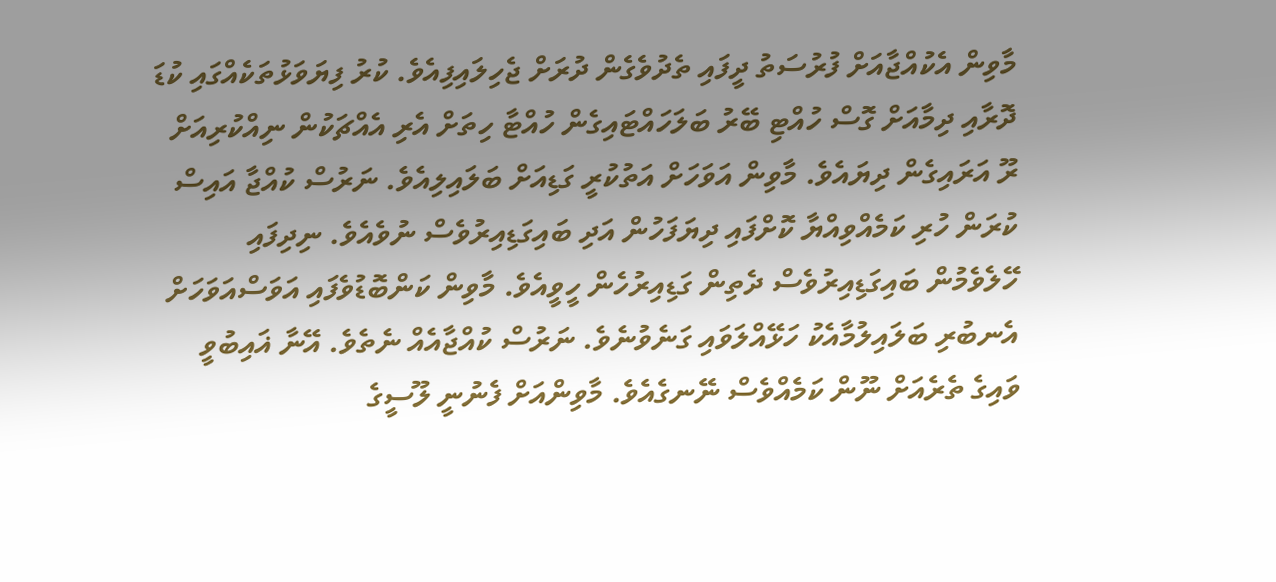މާވިން އެކުއްޖާއަށް ފުރުސަތު ދީފައި ތެދުވެގެން ދުރަށް ޖެހިލައިފިއެވެ. ކުރު ފިޔަވަޅުތަކެއްގައި ކުޑަ ދޮރާއި ދިމާއަށް ގޮސް ހުއްޓި ބޭރު ބަލަހައްޓައިގެން ހުއްޓާ ހިތަށް އެރި އެއްޗަކުން ނިއްކުރިއަށް ރޫ އަރައިގެން ދިޔައެވެ. މާވިން އަވަހަށް އަތުކުރީ ގަޑިއަށް ބަލައިލިއެވެ. ނަރުސް ކުއްޖާ އައިސް ކުރަން ހުރި ކަމެއްވިއްޔާ ކޮށްފައި ދިޔަފަހުން އަދި ބައިގަޑިއިރުވެސް ނުވެއެވެ. ނިދިފައި ހޭލެވެމުން ބައިގަޑިއިރުވެސް ދެތިން ގަޑިއިރުހެން ހީވީއެވެ. މާވިން ކަންބޮޑުވެފައި އަވަސްއަވަހަށް އެނބުރި ބަލައިލުމާއެކު ހަޅޭއްލަވައި ގަނެވުނެވެ. ނަރުސް ކުއްޖާއެއް ނެތެވެ. އޭނާ ޣައިބުވީ ވައިގެ ތެރެއަށް ނޫން ކަމެއްވެސް ނޭނގެއެވެ. މާވިންއަށް ފެނުނީ ލޫސީގެ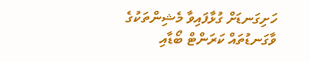ހަށިގަނޑަށް ގުޅާފައިވާ މެޝިންތަކުގެ ވާގަނޑުތައް ކަރަންޓް ބޯޑާއި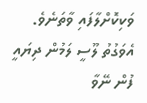ވަކިކޮށްލާފައި ވާތަނެވެ. އެވަގުތު ލޫސީ ލަމުން ދިޔައީ ފުން ނޭވާ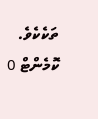ތަކެކެވެ.
ކޮމެންޓް 0